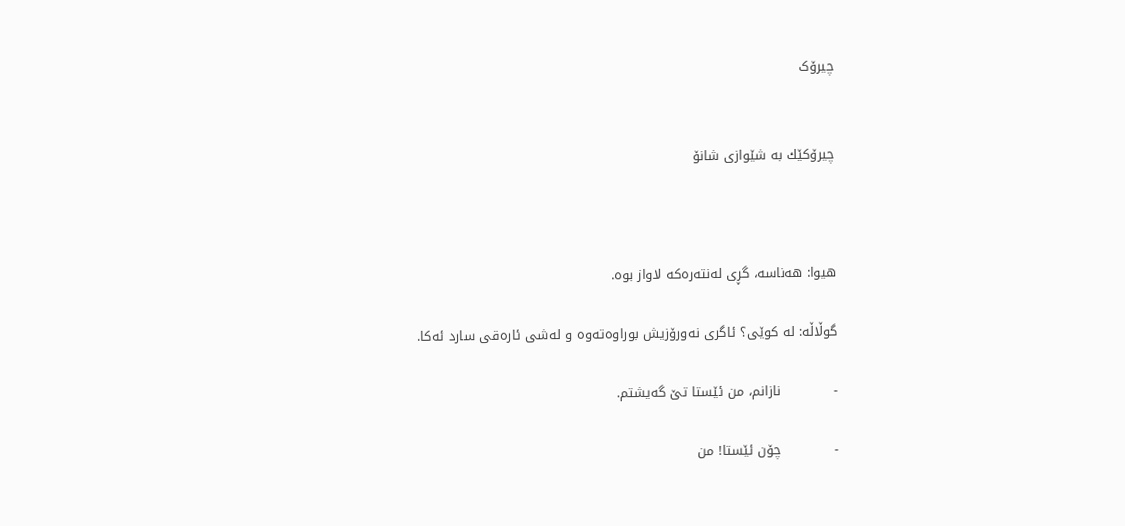چیرۆک


چیرۆكێك به شێوازی شانۆ



هیوا: هه‌ناسه، گڕی له‌نته‌ره‌كه لاواز بوه.

گوڵاڵه: له‌ كوێی؟ ئاگری نه‌ورۆزیش بوراوه‌ته‌وه و له‌شی ئاره‌قی سارد ئه‌كا.

-            نازانم، من ئێستا تێ گه‌یشتم.

-            چۆن ئێستا! من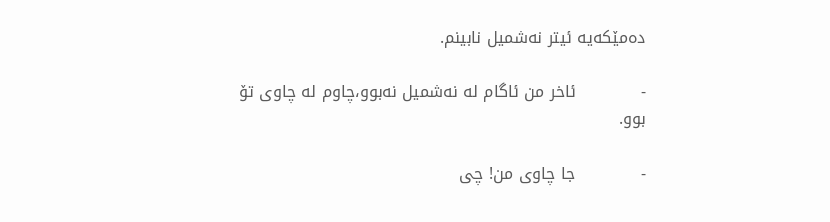ده‌مێكه‌یه ئیتر نه‌شمیل نابینم.

-            ئاخر من ئاگام له نه‌شمیل نه‌بوو،چاوم له چاوی تۆ بوو.

-            جا چاوی من! چی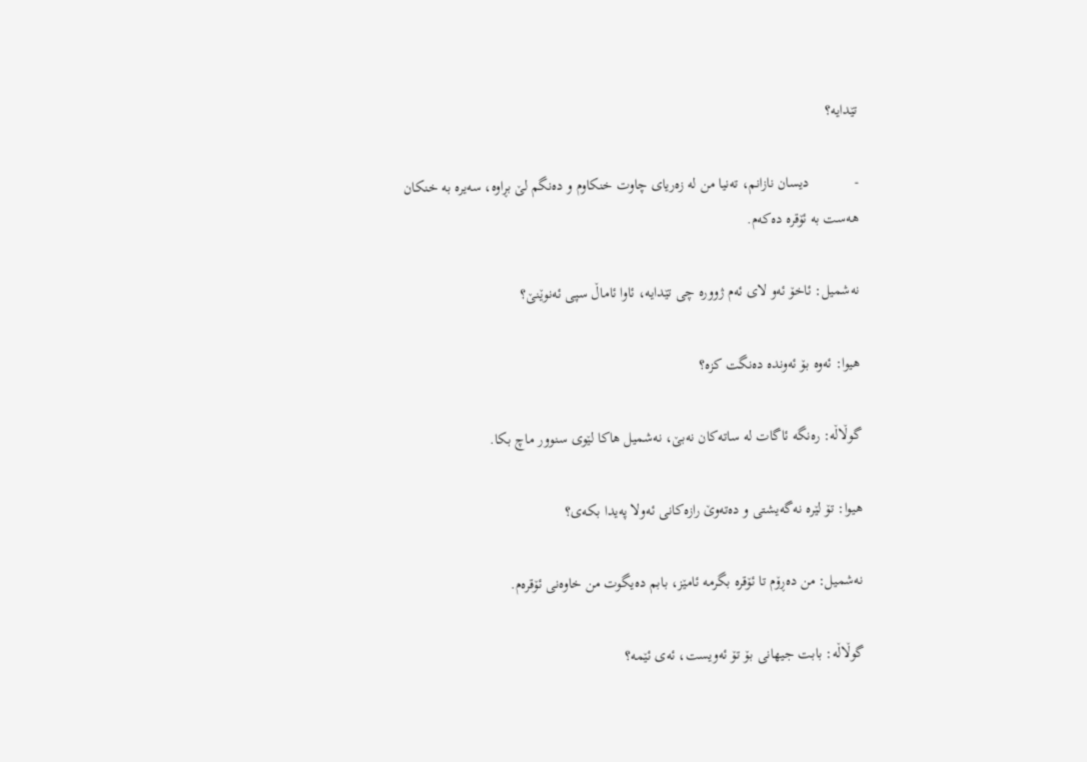تێدایه؟

-            دیسان نازانم، ته‌نیا من له زه‌ریای چاوت خنكاوم و ده‌نگم لێ بڕاوه، سه‌یره به خنكان هه‌ست به ئۆقره ده‌كه‌م.

نه‌شمیل: ئاخۆ ئه‌و لای ئه‌م ژووره چی تێدایه، ئاوا ئاماڵ سپی ئه‌نوێنێ؟

هیوا: ئه‌وه بۆ ئه‌ونده ده‌نگت كزه؟

گوڵاڵه: ره‌نگه ئاگات له ساته‌كان نه‌بێ، نه‌شمیل هاكا لێوی سنوور ماچ بكا.

هیوا: تۆ لێره نه‌گه‌یشتی و ده‌ته‌وێ رازه‌كانی ئه‌ولا په‌یدا بكه‌ی؟

نه‌شمیل: من ده‌ڕۆم تا ئۆقره بگرمه ئامێز، بابم ده‌یگوت من خاوه‌نی ئۆقره‌م.

گوڵاڵه: بابت جیهانی بۆ تۆ ئه‌ویست، ئه‌ی ئێمه؟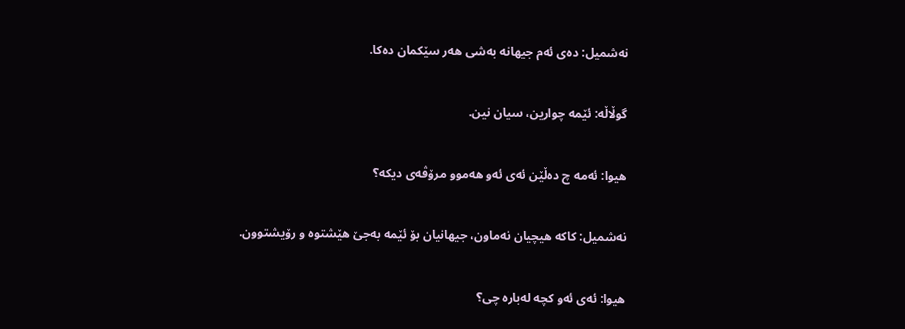نه‌شمیل: ده‌ی ئه‌م جیهانه به‌شی هه‌ر سێكمان ده‌كا.

گوڵاڵه: ئێمه چوارین، سیان نین.

هیوا: ئه‌مه چ ده‌ڵێن ئه‌ی ئه‌و هه‌موو مرۆڤه‌ی دیكه؟

نه‌شمیل: كاكه هیچیان نه‌ماون، جیهانیان بۆ ئێمه به‌جێ هێشتوه و رۆیشتوون.

هیوا: ئه‌ی ئه‌و كچه له‌باره چی؟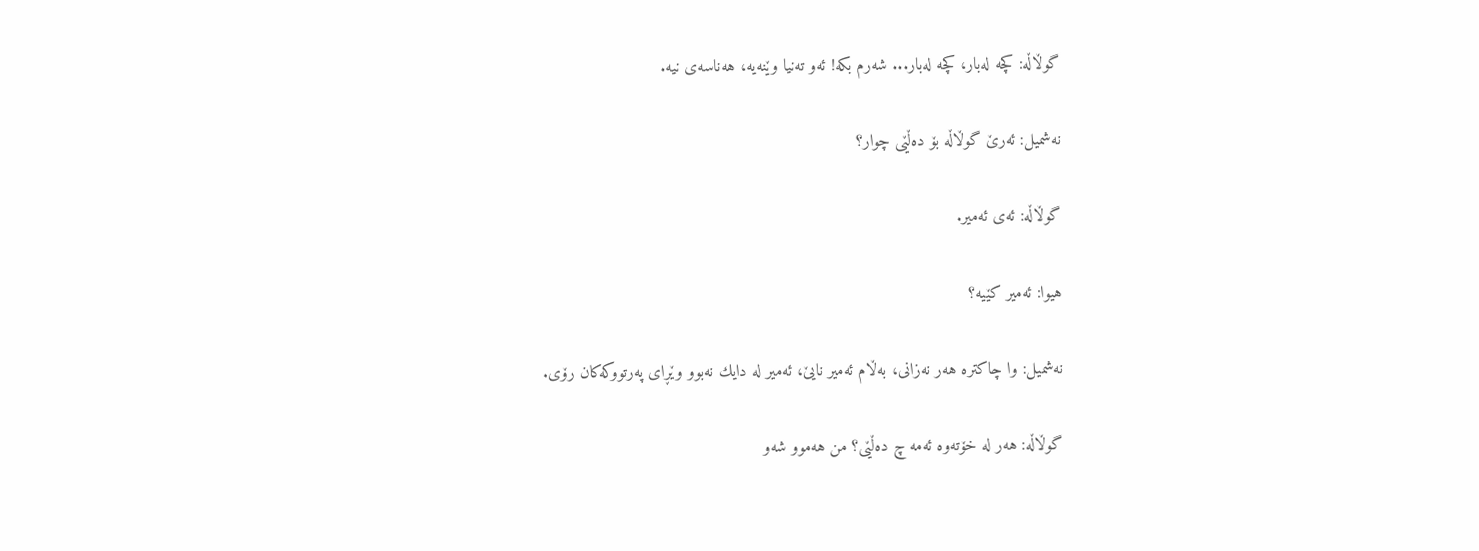گوڵاڵه: كچه له‌بار، كچه له‌بار... شه‌رم بكه! ئه‌و ته‌نیا وێنه‌یه، هه‌ناسه‌ی نیه.

نه‌شمیل: ئه‌رێ گوڵاڵه بۆ ده‌ڵێی چوار؟

گوڵاڵه: ئه‌ی ئه‌میر.

هیوا: ئه‌میر كێیه؟

نه‌‌شمیل: وا چاكتره هه‌ر نه‌زانی، به‌ڵام ئه‌میر نایێ، ئه‌میر له دایك نه‌بوو وێڕای په‌رتووكه‌كان رۆی.

گوڵاڵه: هه‌ر له خۆته‌وه ئه‌مه چ ده‌ڵێی؟ من هه‌موو شه‌و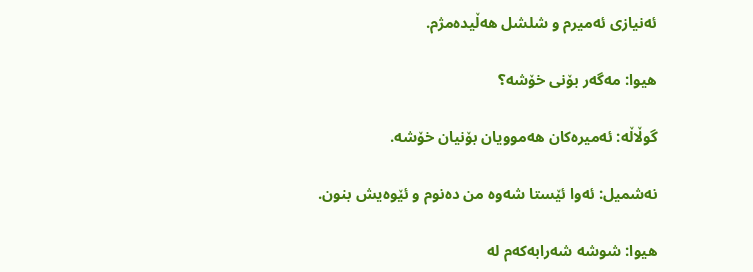ئه‌نیازی ئه‌میرم و شلشل هه‌ڵیده‌مژم.

هیوا: مه‌گه‌ر بۆنی خۆشه؟

گوڵاڵه: ئه‌میره‌كان هه‌موویان بۆنیان خۆشه.

نه‌شمیل: ئه‌وا ئێستا شه‌وه من ده‌نوم و ئێوه‌یش بنون.

هیوا: شوشه‌ شه‌رابه‌كه‌م له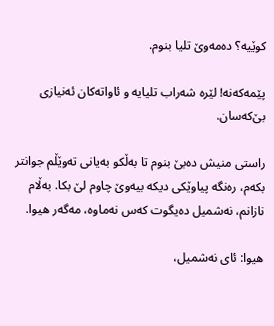كوێیه؟ ده‌مه‌وێ تلیا بنوم.

پێمه‌كه‌نه! لێره شه‌راب تلیایه و ئاواته‌كان ئه‌نیازی بێ‌كه‌سان.

راستی منیش ده‌بێ بنوم تا به‌ڵكو به‌یانی ته‌وێڵم جوانتر بكه‌م، ره‌نگه پیاوێكی دیكه بیه‌وێ چاوم لێ بكا. به‌ڵام نازانم، نه‌شمیل ده‌یگوت كه‌س نه‌ماوه، مه‌گه‌ر هیوا.

هیوا: ئای نه‌شمیل،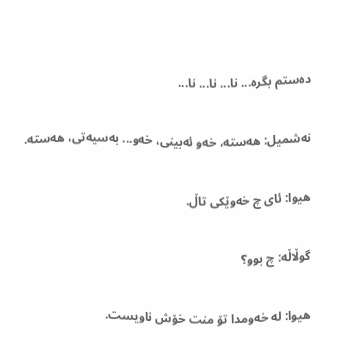ده‌ستم بگره... نا... نا... نا...

نه‌شمیل: هه‌سته، خه‌و ئه‌بینی، خه‌و... به‌سیه‌تی، هه‌سته.

هیوا: ئای چ خه‌وێكی تاڵ.

گوڵاڵه: چ بوو؟

هیوا: له خه‌ومدا تۆ منت خۆش ناویست.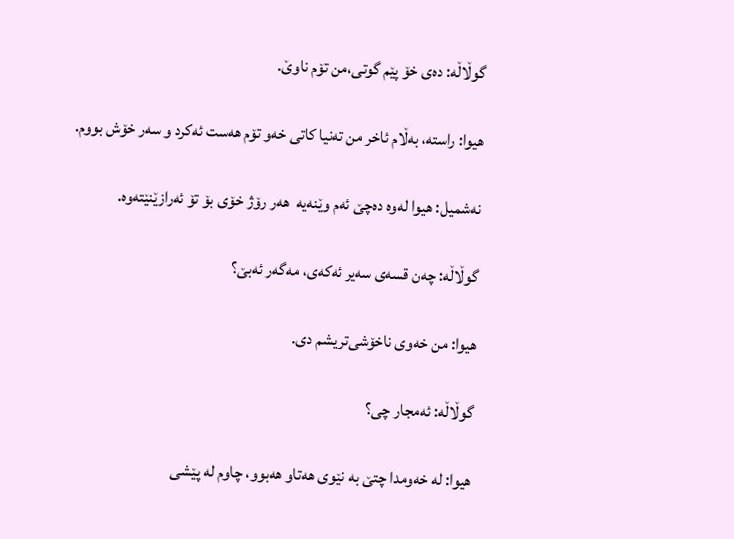گوڵاڵه: ده‌ی خۆ پێم گوتی،من تۆم ناوێ.

هیوا: راسته، به‌ڵام ئاخر من ته‌نیا كاتی خه‌و تۆم هه‌ست ئه‌كرد و سه‌ر خۆش بووم.

نه‌شمیل: هیوا له‌وه ده‌چێ ئه‌م وێنه‌یه  هه‌ر رۆژ خۆی بۆ تۆ ئه‌رازێنێته‌وه.

گوڵاڵه: چه‌ن قسه‌ی سه‌یر ئه‌كه‌ی، مه‌گه‌ر ئه‌بێ؟

هیوا: من خه‌وی ناخۆشی‌تریشم دی.

گوڵاڵه: ئه‌مجار چی؟

هیوا: له خه‌ومدا چتێ به نێوی هه‌تاو هه‌بوو، چاوم له پێشی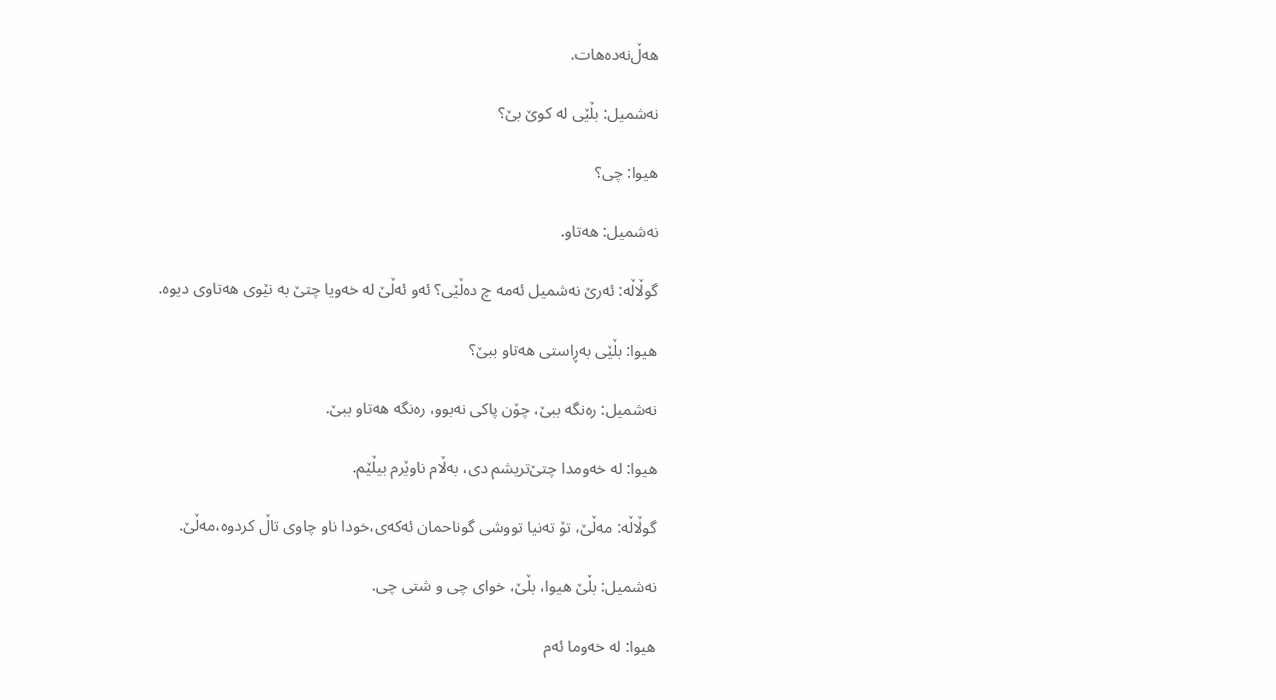هه‌ڵ‌نه‌ده‌هات.

نه‌شمیل: بڵێی له كوێ بێ؟

هیوا: چی؟

نه‌شمیل: هه‌تاو.

گوڵاڵه: ئه‌رێ نه‌شمیل ئه‌مه چ ده‌ڵێی؟ ئه‌و ئه‌ڵێ له خه‌ویا چتێ به نێوی هه‌تاوی دیوه.

هیوا: بڵێی به‌ڕاستی هه‌تاو ببێ؟

نه‌شمیل: ره‌نگه ببێ، چۆن پاكی نه‌بوو، ره‌نگه هه‌تاو ببێ.

هیوا: له خه‌ومدا چتێ‌تریشم دی، به‌ڵام ناوێرم بیڵێم.

گوڵاڵه: مه‌ڵێ، تۆ ته‌نیا تووشی گوناحمان ئه‌كه‌ی،خودا ناو چاوی تاڵ كردوه،مه‌ڵێ.

نه‌شمیل: بڵێ هیوا، بڵێ، خوای چی و شتی چی.

هیوا: له خه‌وما ئه‌م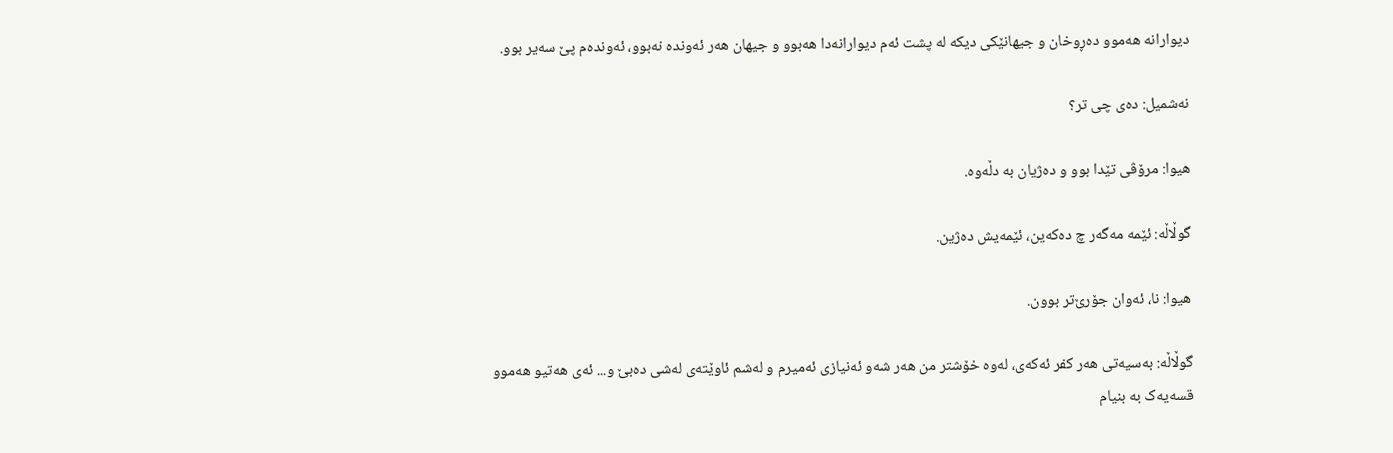دیوارانه هه‌موو ده‌ڕوخان و جیهانێكی دیكه له پشت ئه‌م دیوارانه‌دا هه‌بوو و جیهان هه‌ر ئه‌ونده نه‌بوو، ئه‌ونده‌م پێ سه‌یر بوو.

نه‌شمیل: ده‌ی چی تر؟

هیوا: مرۆڤی تێدا بوو و ده‌ژیان به دڵه‌وه.

گوڵاڵه: ئێمه مه‌گه‌ر چ ده‌كه‌ین، ئێمه‌یش ده‌ژین.

هیوا: نا، ئه‌وان جۆرێ‌تر بوون.

گوڵاڵه: به‌سیه‌تی هه‌ر كفر ئه‌كه‌ی، له‌وه خۆشتر من هه‌ر شه‌و ئه‌نیازی ئه‌میرم و له‌شم ئاوێته‌ی له‌شی ده‌بێ و... ئه‌ی هه‌تیو هه‌موو قسه‌یه‌ک به بنیام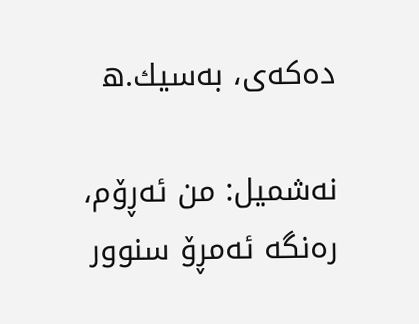ده‌كه‌ی، به‌سیك.ه

نه‌شمیل: من ئه‌ڕۆم، ره‌نگه ئه‌مڕۆ سنوور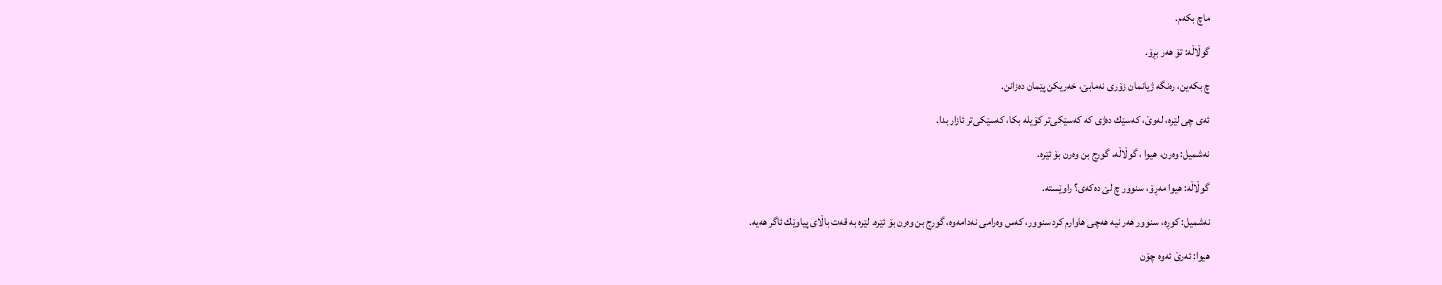ماچ بكه‌م.

گوڵاڵه: تۆ هه‌ر بڕۆ.

چ بكه‌ین، ره‌نگه ژیانمان زۆری نه‌مابێ، خه‌ریكن پێمان ده‌زانن.

ئه‌ی چی لێره، له‌وێ، كه‌سێك ده‌ژی كه كه‌سێكی‌تر كۆیله بكا، كه‌سێكی‌تر ئازار بدا.

نه‌شمیل: وه‌رن، هیوا ، گوڵاڵه، گورج بن وه‌رن بۆ ئێره.

گوڵاڵه: هیوا مه‌ڕۆ، سنوور چ لێ ده‌كه‌ی؟ راوێسته.

نه‌شمیل: كوڕه، سنوور هه‌ر نیه هه‌چی هاوارم كرد سنوور، كه‌س وه‌رامی نه‌دامه‌وه، گورج بن وه‌رن بۆ ئێره. لێره به قه‌ت باڵای پیاوێك ئاگر هه‌یه.

هیوا: ئه‌رێ ئه‌وه چۆن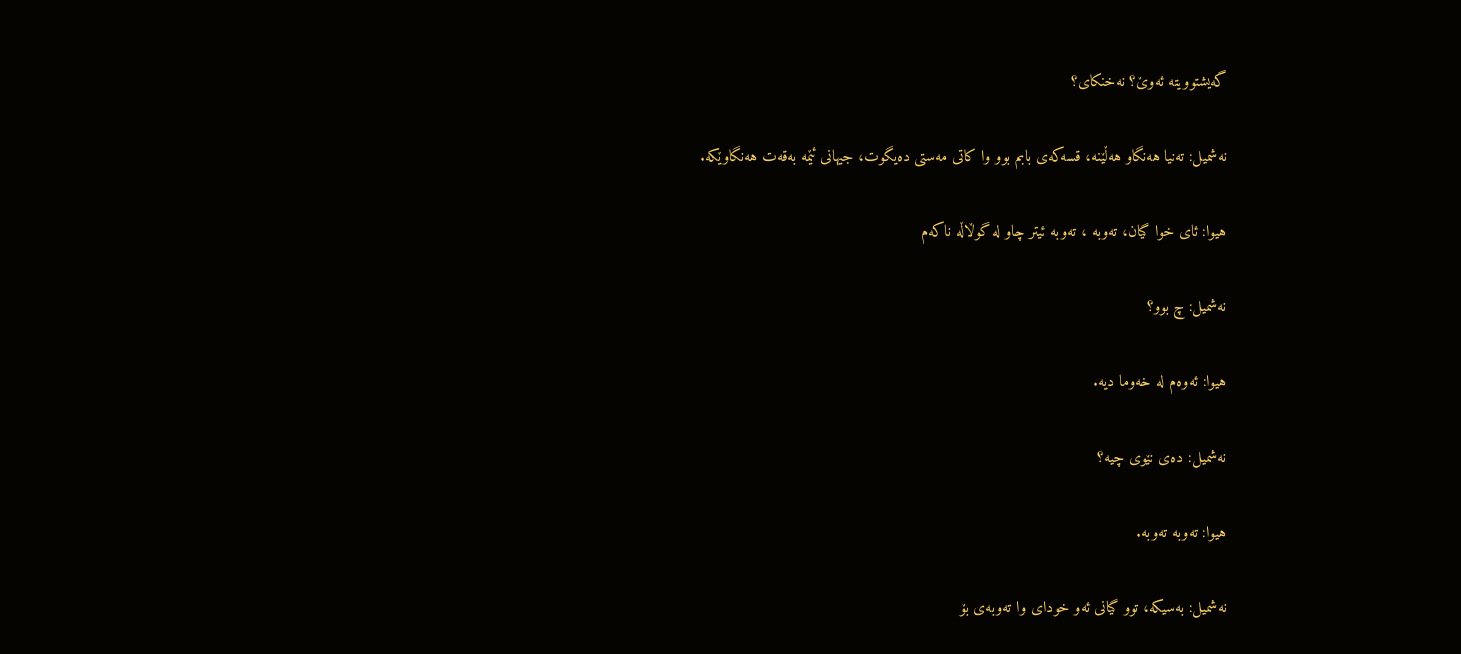گه‌یشتوویته ئه‌وێ؟ نه‌خنكای؟

نه‌شمیل: ته‌نیا هه‌نگاو هه‌ڵێنه، قسه‌كه‌ی بابم بوو وا كاتی مه‌ستی ده‌یگوت، جیهانی ئێمه به‌قه‌ت هه‌نگاوێكه.

هیوا: ئای خوا گیان، ته‌وبه ، ته‌وبه ئیتر چاو له گوڵاڵه ناكه‌م

نه‌شمیل: چ بوو؟

هیوا: ئه‌وه‌م له خه‌وما دیه.

نه‌شمیل: ده‌ی نێوی چیه؟

هیوا: ته‌وبه ته‌وبه.

نه‌شمیل: به‌سیكه، توو گیانی ئه‌و خودای وا ته‌وبه‌ی بۆ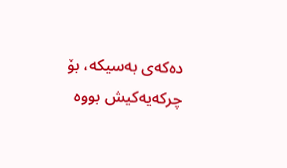ده‌كه‌ی به‌سیكه، بۆ چركه‌یه‌كیش بووه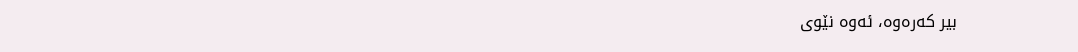بیر كه‌ره‌وه، ئه‌وه نێوی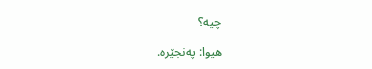چیه؟

هیوا: په‌نجێره.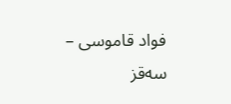فواد قاموسی – سه‌قز